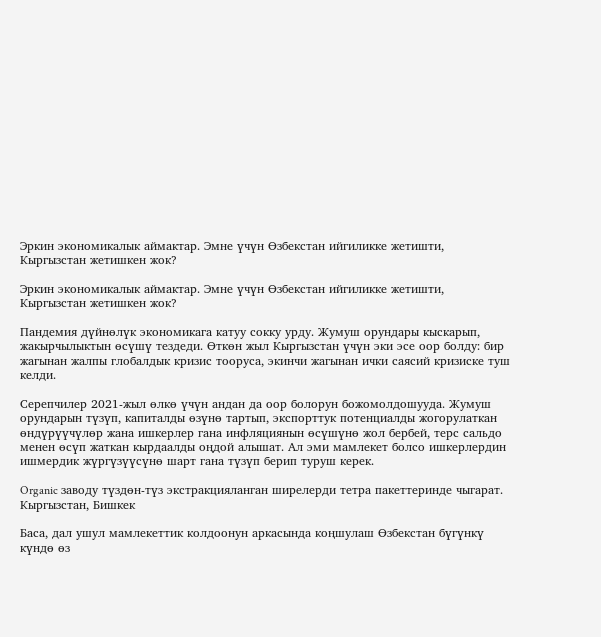Эркин экономикалык аймактар. Эмне үчүн Өзбекстан ийгиликке жетишти, Кыргызстан жетишкен жок?

Эркин экономикалык аймактар. Эмне үчүн Өзбекстан ийгиликке жетишти, Кыргызстан жетишкен жок?

Пандемия дүйнөлүк экономикага катуу сокку урду. Жумуш орундары кыскарып, жакырчылыктын өсүшү тездеди. Өткөн жыл Кыргызстан үчүн эки эсе оор болду: бир жагынан жалпы глобалдык кризис тооруса, экинчи жагынан ички саясий кризиске туш келди.

Серепчилер 2021-жыл өлкө үчүн андан да оор болорун божомолдошууда. Жумуш орундарын түзүп, капиталды өзүнө тартып, экспорттук потенциалды жогорулаткан өндүрүүчүлөр жана ишкерлер гана инфляциянын өсүшүнө жол бербей, терс сальдо менен өсүп жаткан кырдаалды оңдой алышат. Ал эми мамлекет болсо ишкерлердин ишмердик жүргүзүүсүнө шарт гана түзүп берип туруш керек.

Organic заводу түздөн-түз экстракцияланган ширелерди тетра пакеттеринде чыгарат. Кыргызстан, Бишкек

Баса, дал ушул мамлекеттик колдоонун аркасында коңшулаш Өзбекстан бүгүнкү күндө өз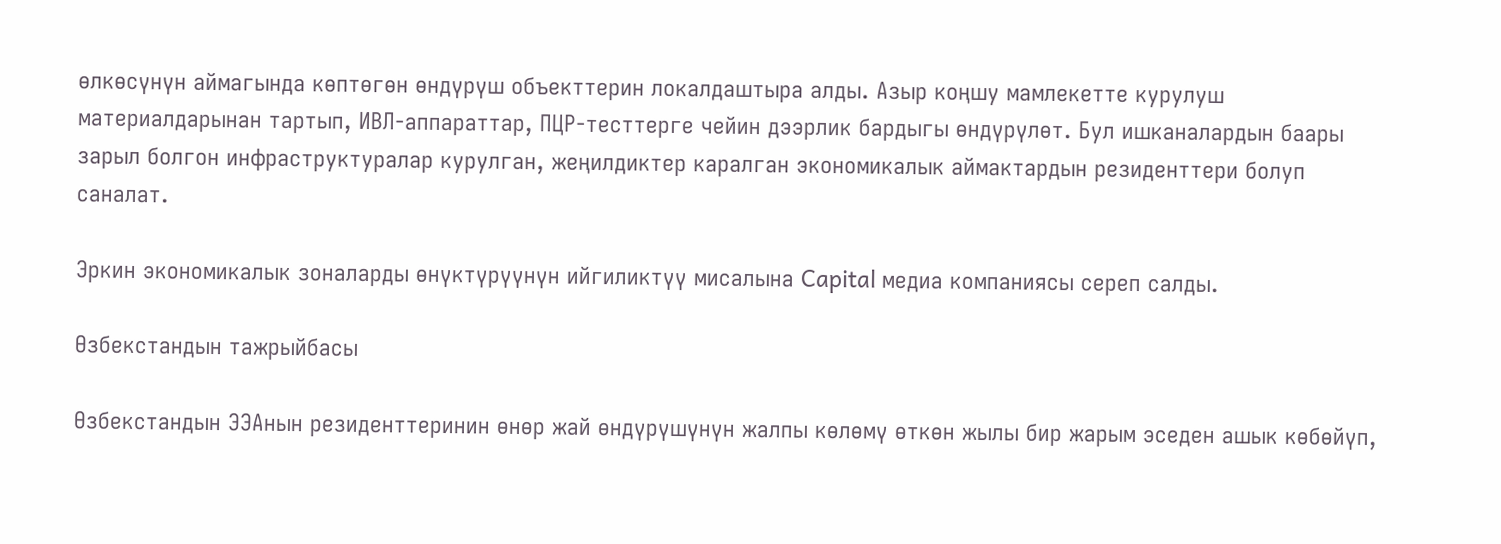өлкөсүнүн аймагында көптөгөн өндүрүш объекттерин локалдаштыра алды. Азыр коңшу мамлекетте курулуш материалдарынан тартып, ИВЛ-аппараттар, ПЦР-тесттерге чейин дээрлик бардыгы өндүрүлөт. Бул ишканалардын баары зарыл болгон инфраструктуралар курулган, жеңилдиктер каралган экономикалык аймактардын резиденттери болуп саналат.

Эркин экономикалык зоналарды өнүктүрүүнүн ийгиликтүү мисалына Capital медиа компаниясы сереп салды.

Өзбекстандын тажрыйбасы

Өзбекстандын ЭЭАнын резиденттеринин өнөр жай өндүрүшүнүн жалпы көлөмү өткөн жылы бир жарым эседен ашык көбөйүп,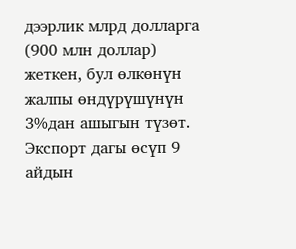дээрлик млрд долларга (900 млн доллар) жеткен, бул өлкөнүн жалпы өндүрүшүнүн 3%дан ашыгын түзөт. Экспорт дагы өсүп 9 айдын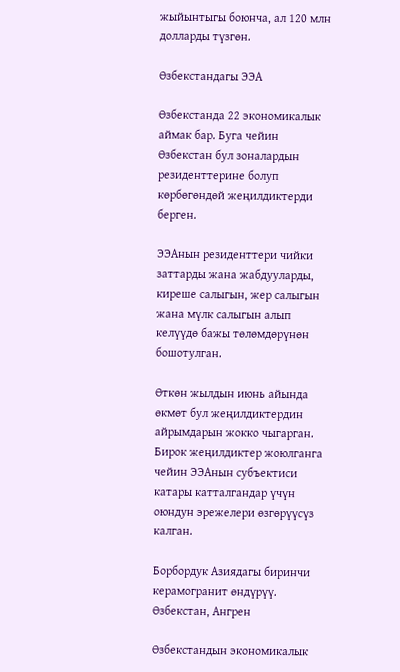жыйынтыгы боюнча, ал 120 млн долларды түзгөн.

Өзбекстандагы ЭЭА

Өзбекстанда 22 экономикалык аймак бар. Буга чейин Өзбекстан бул зоналардын резиденттерине болуп көрбөгөндөй жеңилдиктерди берген.

ЭЭАнын резиденттери чийки заттарды жана жабдууларды, киреше салыгын, жер салыгын жана мүлк салыгын алып келүүдө бажы төлөмдөрүнөн бошотулган.

Өткөн жылдын июнь айында өкмөт бул жеңилдиктердин айрымдарын жокко чыгарган. Бирок жеңилдиктер жоюлганга чейин ЭЭАнын субъектиси катары катталгандар үчүн оюндун эрежелери өзгөрүүсүз калган.

Борбордук Азиядагы биринчи керамогранит өндүрүү. Өзбекстан, Ангрен

Өзбекстандын экономикалык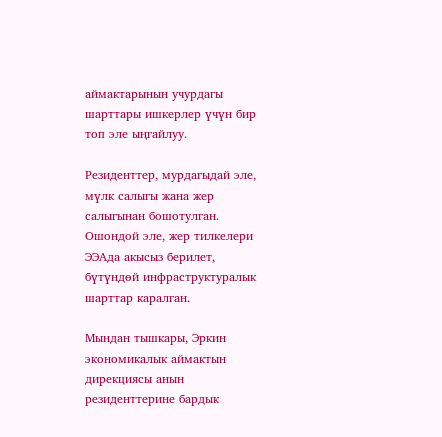аймактарынын учурдагы шарттары ишкерлер үчүн бир топ эле ыңгайлуу.

Резиденттер, мурдагыдай эле, мүлк салыгы жана жер салыгынан бошотулган. Ошондой эле, жер тилкелери ЭЭАда акысыз берилет, бүтүндөй инфраструктуралык шарттар каралган.

Мындан тышкары, Эркин экономикалык аймактын дирекциясы анын резиденттерине бардык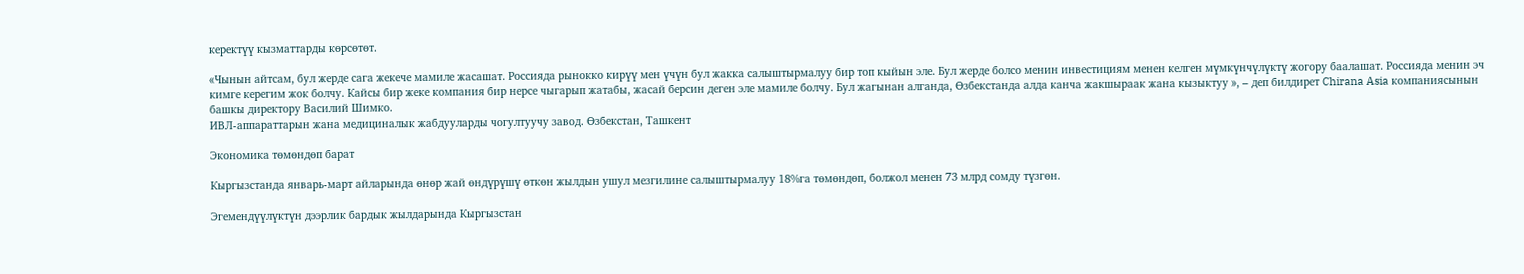керектүү кызматтарды көрсөтөт.

«Чынын айтсам, бул жерде сага жекече мамиле жасашат. Россияда рынокко кирүү мен үчүн бул жакка салыштырмалуу бир топ кыйын эле. Бул жерде болсо менин инвестициям менен келген мүмкүнчүлүктү жогору баалашат. Россияда менин эч кимге керегим жок болчу. Кайсы бир жеке компания бир нерсе чыгарып жатабы, жасай берсин деген эле мамиле болчу. Бул жагынан алганда, Өзбекстанда алда канча жакшыраак жана кызыктуу », – деп билдирет Chirana Asia компаниясынын башкы директору Василий Шимко.
ИВЛ-аппараттарын жана медициналык жабдууларды чогултуучу завод. Өзбекстан, Ташкент

Экономика төмөндөп барат

Кыргызстанда январь-март айларында өнөр жай өндүрүшү өткөн жылдын ушул мезгилине салыштырмалуу 18%га төмөндөп, болжол менен 73 млрд сомду түзгөн.

Эгемендүүлүктүн дээрлик бардык жылдарында Кыргызстан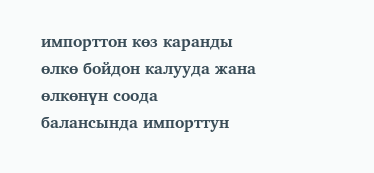импорттон көз каранды өлкө бойдон калууда жана өлкөнүн соода балансында импорттун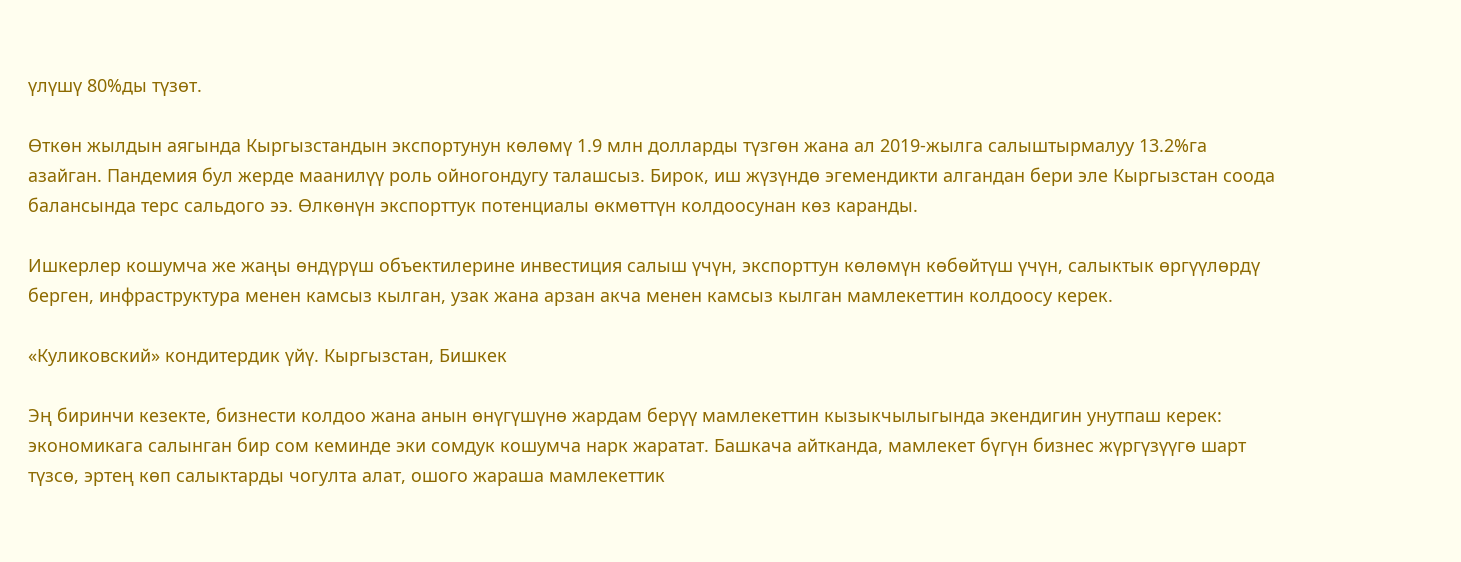үлүшү 80%ды түзөт.

Өткөн жылдын аягында Кыргызстандын экспортунун көлөмү 1.9 млн долларды түзгөн жана ал 2019-жылга салыштырмалуу 13.2%га азайган. Пандемия бул жерде маанилүү роль ойногондугу талашсыз. Бирок, иш жүзүндө эгемендикти алгандан бери эле Кыргызстан соода балансында терс сальдого ээ. Өлкөнүн экспорттук потенциалы өкмөттүн колдоосунан көз каранды.

Ишкерлер кошумча же жаңы өндүрүш объектилерине инвестиция салыш үчүн, экспорттун көлөмүн көбөйтүш үчүн, салыктык өргүүлөрдү берген, инфраструктура менен камсыз кылган, узак жана арзан акча менен камсыз кылган мамлекеттин колдоосу керек.

«Куликовский» кондитердик үйү. Кыргызстан, Бишкек

Эң биринчи кезекте, бизнести колдоо жана анын өнүгүшүнө жардам берүү мамлекеттин кызыкчылыгында экендигин унутпаш керек: экономикага салынган бир сом кеминде эки сомдук кошумча нарк жаратат. Башкача айтканда, мамлекет бүгүн бизнес жүргүзүүгө шарт түзсө, эртең көп салыктарды чогулта алат, ошого жараша мамлекеттик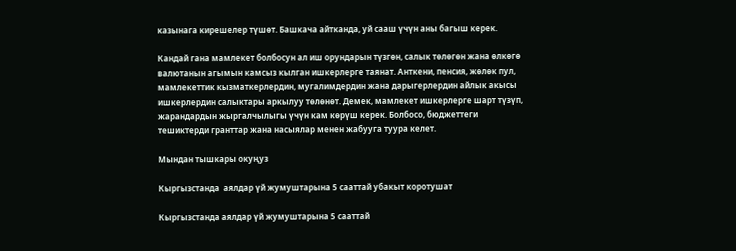казынага кирешелер түшөт. Башкача айтканда, уй сааш үчүн аны багыш керек.

Кандай гана мамлекет болбосун ал иш орундарын түзгөн, салык төлөгөн жана өлкөгө валютанын агымын камсыз кылган ишкерлерге таянат. Анткени, пенсия, жөлөк пул, мамлекеттик кызматкерлердин, мугалимдердин жана дарыгерлердин айлык акысы ишкерлердин салыктары аркылуу төлөнөт. Демек, мамлекет ишкерлерге шарт түзүп, жарандардын жыргалчылыгы үчүн кам көрүш керек. Болбосо, бюджеттеги тешиктерди гранттар жана насыялар менен жабууга туура келет.

Мындан тышкары окуңуз

Кыргызстанда  аялдар үй жумуштарына 5 сааттай убакыт коротушат

Кыргызстанда аялдар үй жумуштарына 5 сааттай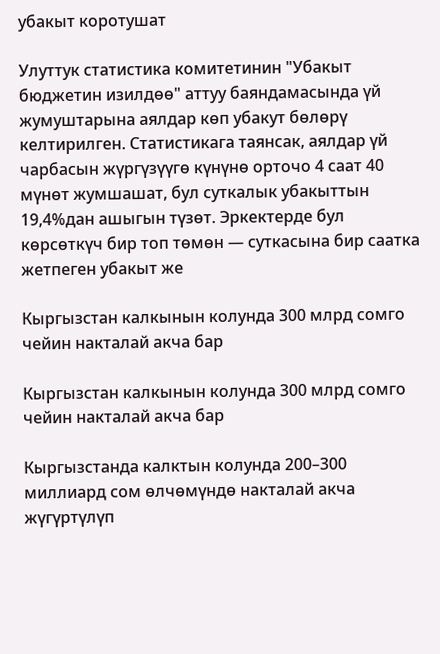убакыт коротушат

Улуттук статистика комитетинин "Убакыт бюджетин изилдөө" аттуу баяндамасында үй жумуштарына аялдар көп убакут бөлөрү келтирилген. Статистикага таянсак, аялдар үй чарбасын жүргүзүүгө күнүнө орточо 4 саат 40 мүнөт жумшашат, бул суткалык убакыттын 19,4%дан ашыгын түзөт. Эркектерде бул көрсөткүч бир топ төмөн — суткасына бир саатка жетпеген убакыт же

Кыргызстан калкынын колунда 300 млрд сомго чейин накталай акча бар

Кыргызстан калкынын колунда 300 млрд сомго чейин накталай акча бар

Кыргызстанда калктын колунда 200–300 миллиард сом өлчөмүндө накталай акча жүгүртүлүп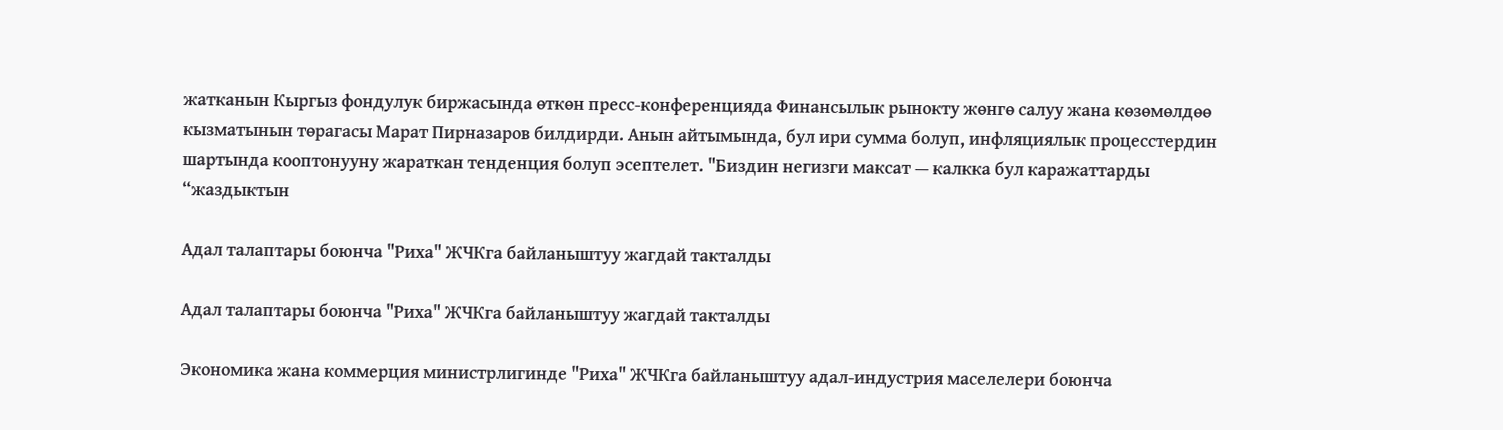жатканын Кыргыз фондулук биржасында өткөн пресс-конференцияда Финансылык рынокту жөнгө салуу жана көзөмөлдөө кызматынын төрагасы Марат Пирназаров билдирди. Анын айтымында, бул ири сумма болуп, инфляциялык процесстердин шартында кооптонууну жараткан тенденция болуп эсептелет. "Биздин негизги максат — калкка бул каражаттарды “жаздыктын

Адал талаптары боюнча "Риха" ЖЧКга байланыштуу жагдай такталды

Адал талаптары боюнча "Риха" ЖЧКга байланыштуу жагдай такталды

Экономика жана коммерция министрлигинде "Риха" ЖЧКга байланыштуу адал-индустрия маселелери боюнча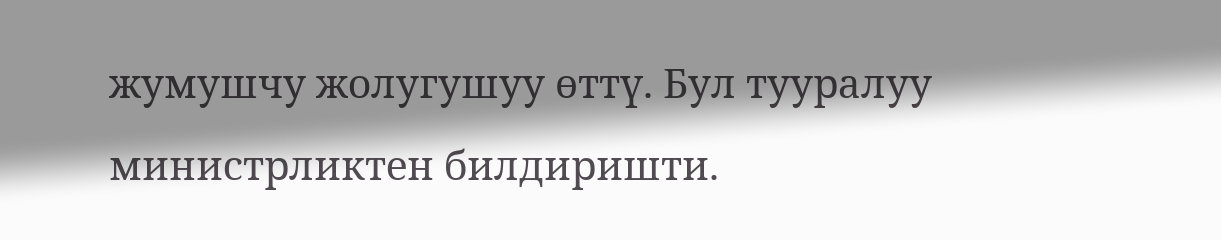жумушчу жолугушуу өттү. Бул тууралуу министрликтен билдиришти.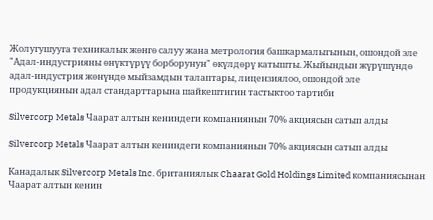Жолугушууга техникалык жөнгө салуу жана метрология башкармалыгынын, ошондой эле "Адал-индустрияны өнүктүрүү борборунун" өкүлдөрү катышты. Жыйындын жүрүшүндө адал-индустрия жөнүндө мыйзамдын талаптары, лицензиялоо, ошондой эле продукциянын адал стандарттарына шайкештигин тастыктоо тартиби

Silvercorp Metals Чаарат алтын кениндеги компаниянын 70% акциясын сатып алды

Silvercorp Metals Чаарат алтын кениндеги компаниянын 70% акциясын сатып алды

Канадалык Silvercorp Metals Inc. британиялык Chaarat Gold Holdings Limited компаниясынан Чаарат алтын кенин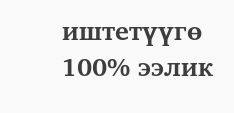иштетүүгө 100% ээлик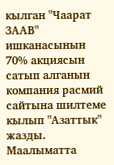кылган "Чаарат ЗААВ" ишканасынын 70% акциясын сатып алганын компания расмий сайтына шилтеме кылып "Азаттык" жазды. Маалыматта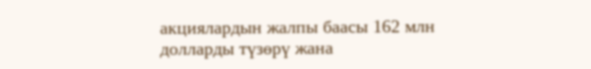акциялардын жалпы баасы 162 млн долларды түзөрү жана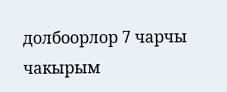долбоорлор 7 чарчы чакырым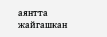аянтта жайгашкан